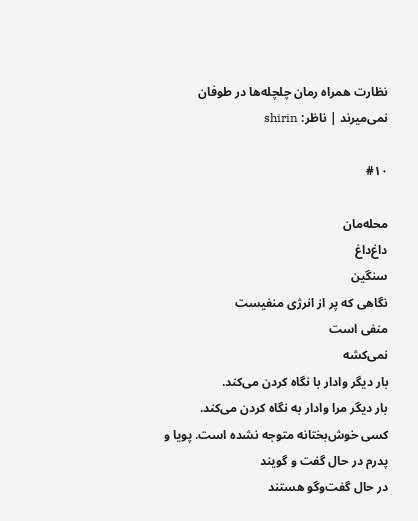نظارت همراه رمان چلچله‌ها در طوفان نمی‌میرند | ناظر: shirin

#۱۰

محله‌مان
داغ‌داغ
سنگین
نگاهی که پر از انرژی منفیست
منفی است
نمی‌کشه
بار دیگر وادار با نگاه کردن می‌کند.
بار دیگر مرا وادار به نگاه کردن می‌کند.
کسی خوش‌بختانه متوجه نشده است. پویا و پدرم در حال گفت و گویند
در حال گفت‌‌و‌گو هستند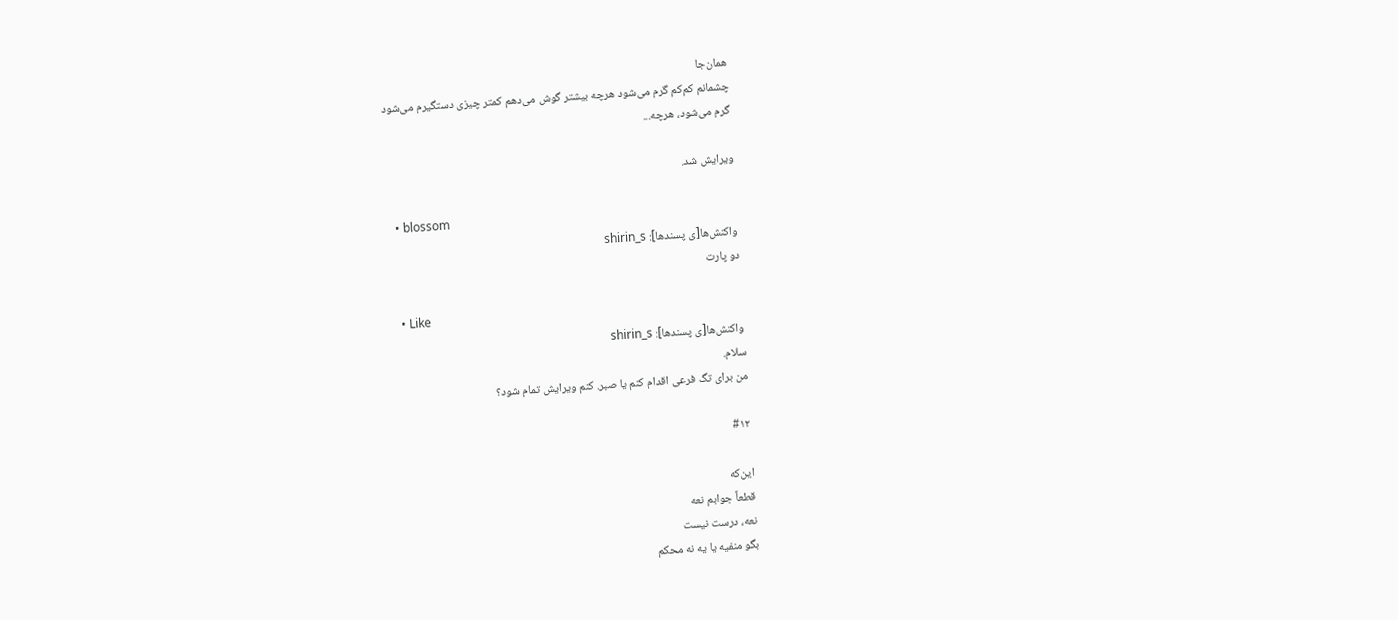همان‌جا
چشمانم کم‌کم گرم می‌شود هرچه بیشتر گوش می‌دهم کمتر چیزی دستگیرم می‌شود
گرم می‌شود، هرچه...

ویرایش شد.

  • blossom
واکنش‌ها[ی پسندها]: shirin_s
دو پارت

  • Like
واکنش‌ها[ی پسندها]: shirin_s
سلام.
من برای تگ فرعی اقدام کنم یا صبر. کنم ویرایش تمام شود؟

#۱۲

این‌که
قطعاً جوابم نعه
نعه، درست نیست
بگو منفیه یا یه نه محکم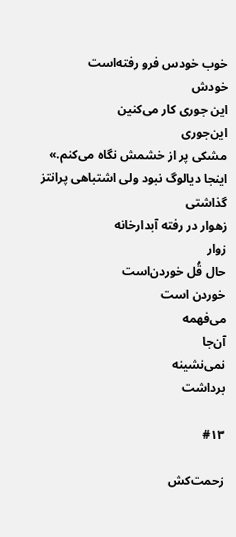خوب خودس فرو رفته‌است
خودش
این جوری کار می‌کنین
این‌جوری
مشکی پر از خشمش نگاه می‌کنم.»
اینجا دیالوگ نبود ولی اشتباهی پرانتز گذاشتی
زهوار در رفته آبدارخانه
زوار
حال قُل خوردن‌است
خوردن است
می‌فهمه
آن‌جا
نمی‌نشینه
برداشت

#۱۳

زحمت‌کش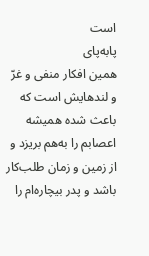است
پابه‌پای
همین افکار منفی و غرّ و لندهایش است که باعث شده همیشه اعصابم را به‌هم بریزد و از زمین و زمان طلب‌کار باشد و پدر بیچاره‌ام را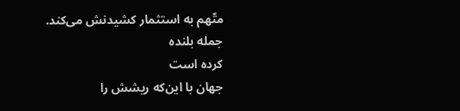متّهم به استثمار کشیدنش می‌کند.
جمله بلنده
کرده است
جهان با این‌که ریشش را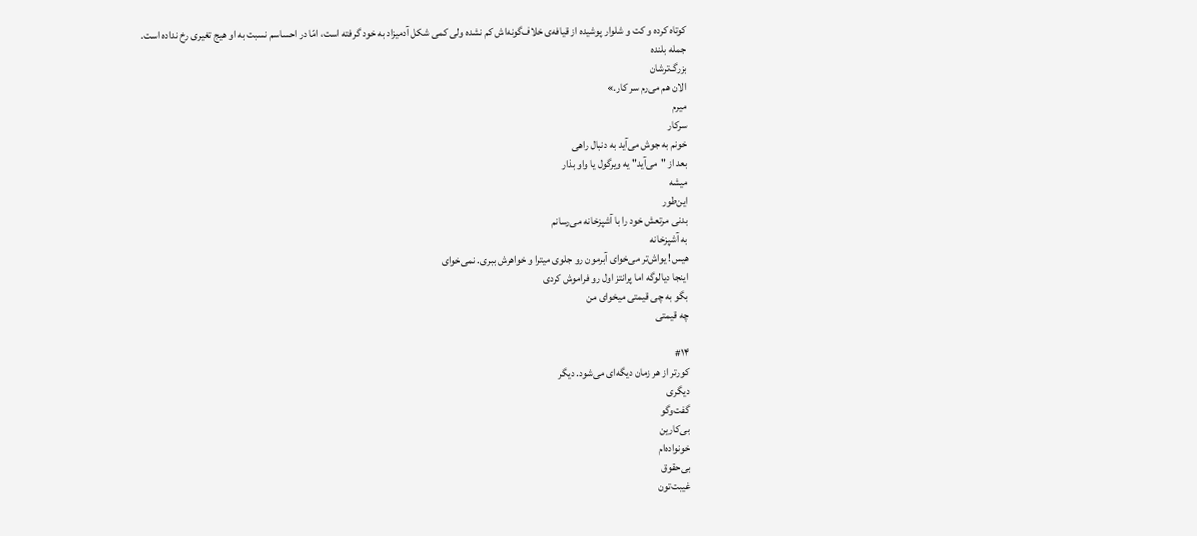کوتاه کرده و کت و شلوار پوشیده از قیافه‌ی خلاف‌گونه‌اش کم نشده ولی کمی شکل آدمیزاد به خود گرفته است، امّا در احساسم نسبت به او هیج تغیری رخ نداده است.
جمله بلنده
بزرگ‌ترشان
الان هم می‌رم سر کار.»
میرم
سرکار
خونم به جوش می‌آید به دنبال راهی
بعد از "می‌آید" یه ویرگول یا واو بذار
میشه
این‌طور
بدنی مرتعش خود را با آشپزخانه می‌رسانم
به آشپزخانه
هیس! یواش‌تر می‌خوای آبرمون رو جلوی میترا و خواهرش ببری. نمی‌خوای
اینجا دیالوگه اما پرانتز اول رو فراموش کردی
بگو به چی قیمتی میخوای من
چه قیمتی

#۱۴
کورتر از هر زمان دیگه‌ای می‌شود. دیگر
دیگری
گفت‌و‌گو
بی‌کارین
خونواده‌ام
بی‌حقوق
غیبت‌تون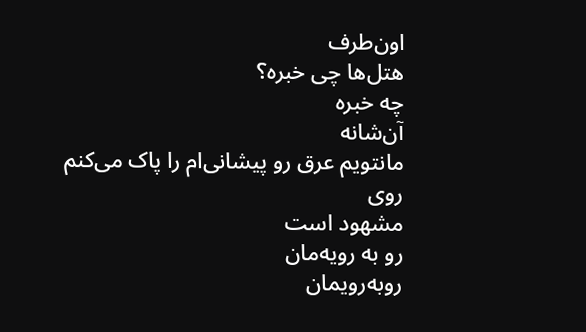اون‌طرف
هتل‌ها چی خبره؟
چه خبره
آن‌شانه
مانتویم عرق رو پیشانی‌ام را پاک می‌کنم
روی
مشهود است
رو به رویه‌مان
روبه‌رویمان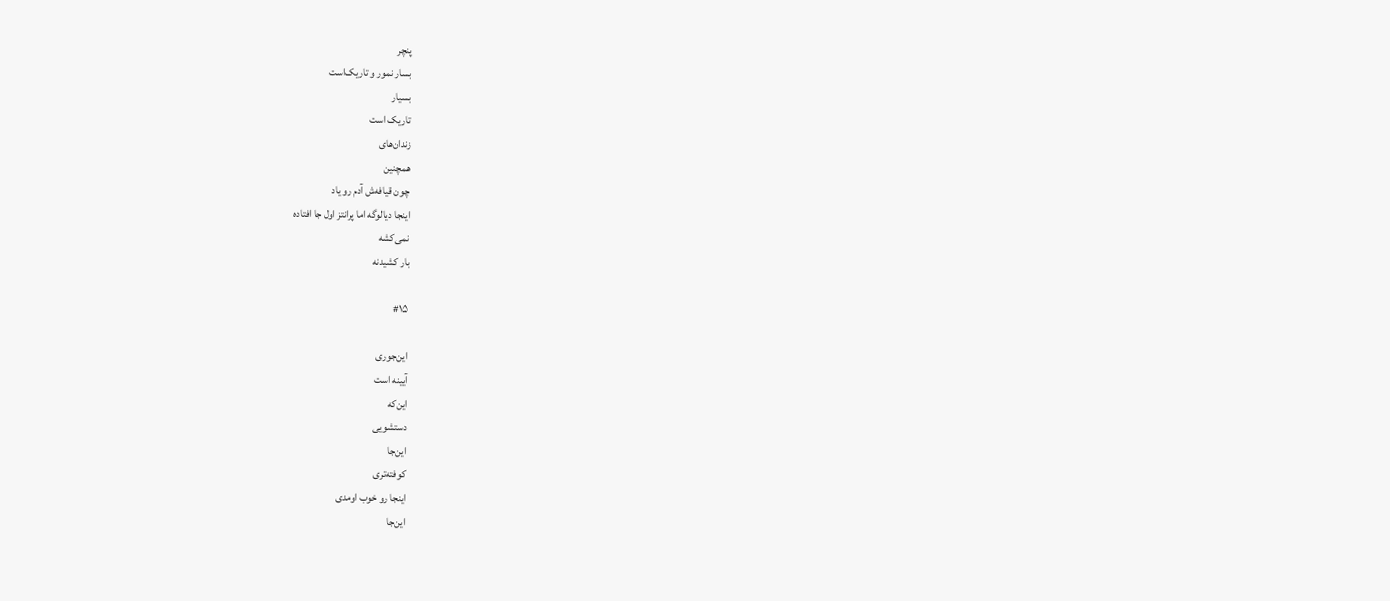پنچر
بسار نمور و تاریک‌است
بسیار
تاریک است
زندان‌های
همچنین
چون قیافه‌ش آدم رو یاد
اینجا دیالوگه اما پرانتز اول جا افتاده
نمی‌کشه
بار کشیدنه

#۱۵

این‌جوری
آیینه است
این‌که
دستشویی
این‌جا
کوفته‌تری
اینجا رو خوب اومدی
این‌جا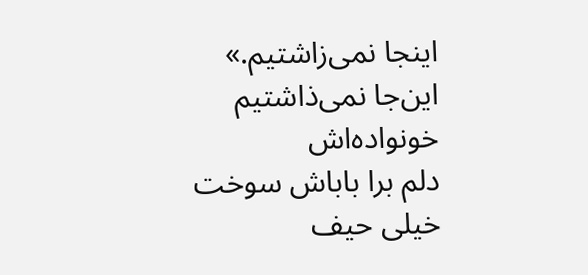اینجا نمی‌زاشتیم.»
این‌جا نمی‌ذاشتیم
خونواده‌اش
دلم برا باباش سوخت خیلی حیف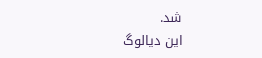شد.
این دیالوگ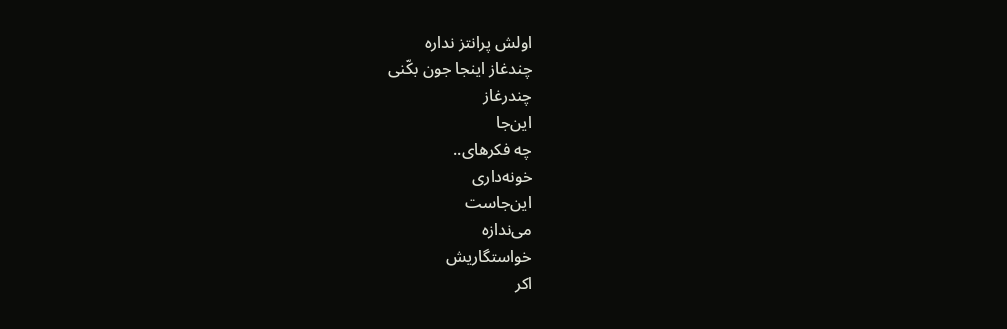اولش پرانتز نداره
چندغاز اینجا جون بکّنی
چندرغاز
این‌جا
چه فکرهای..
خونه‌داری
این‌جاست
می‌ندازه
خواستگاریش
اکر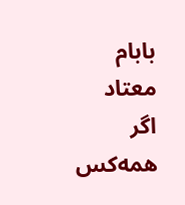بابام معتاد
اگر
همه‌کس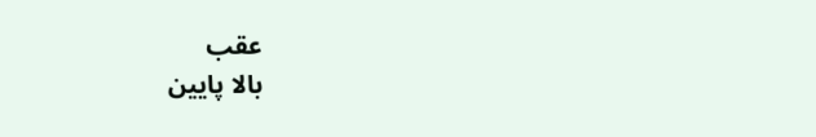عقب
بالا پایین